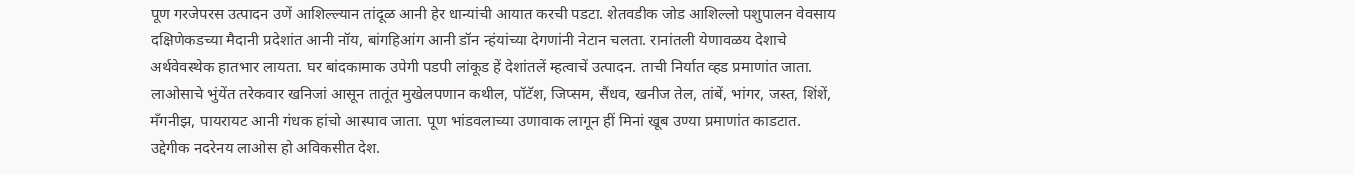पूण गरजेपरस उत्पादन उणें आशिल्ल्यान तांदूळ आनी हेर धान्यांची आयात करची पडटा. शेतवडीक जोड आशिल्लो पशुपालन वेवसाय दक्षिणेकडच्या मैदानी प्रदेशांत आनी नॉय, बांगहिआंग आनी डॉन न्हंयांच्या देगणांनी नेटान चलता. रानांतली येणावळय देशाचे अर्थवेवस्थेक हातभार लायता. घर बांदकामाक उपेगी पडपी लांकूड हें देशांतलें म्हत्वाचें उत्पादन. ताची निर्यात व्हड प्रमाणांत जाता. लाओसाचे भुंयेंत तरेकवार खनिजां आसून तातूंत मुखेलपणान कथील, पॉटॅश, जिप्सम, सैंधव, खनीज तेल, तांबें, भांगर, जस्त, शिंशें, मँगनीझ, पायरायट आनी गंधक हांचो आस्पाव जाता. पूण भांडवलाच्या उणावाक लागून हीं मिनां खूब उण्या प्रमाणांत काडटात.
उद्देगीक नदरेनय लाओस हो अविकसीत देश.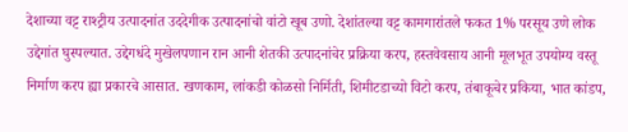देशाच्या वट्ट राश्ट्रीय उत्पादनांत उददेगीक उत्पादनांचो वांटो खूब उणो. देशांतल्या वट्ट कामगारांतले फकत 1% परसूय उणे लोक उद्देगांत घुस्पल्यात. उद्देगधंदे मुखेलपणान रान आनी शेतकी उत्पादनांचेर प्रक्रिया करप, हस्तवेवसाय आनी मूलभूत उपयोग्य वस्तू निर्माण करप ह्या प्रकारचे आसात. खणकाम, लांकडी कोळसो निर्मिती, शिमीटडाच्यो विटो करप, तंबाकूचेर प्रकिया, भात कांडप,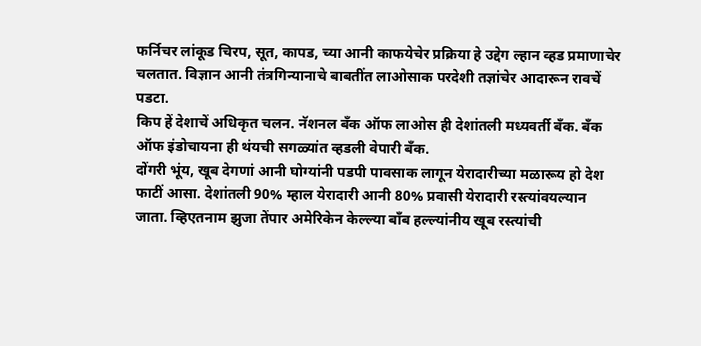फर्निचर लांकूड चिरप, सूत, कापड, च्या आनी काफयेचेर प्रक्रिया हे उद्देग ल्हान व्हड प्रमाणाचेर चलतात. विज्ञान आनी तंत्रगिन्यानाचे बाबतींत लाओसाक परदेशी तज्ञांचेर आदारून रावचें पडटा.
किप हें देशाचें अधिकृत चलन. नॅशनल बँक ऑफ लाओस ही देशांतली मध्यवर्ती बँक. बँक ऑफ इंडोचायना ही थंयची सगळ्यांत व्हडली वेपारी बँक.
दोंगरी भूंय, खूब देगणां आनी घोग्यांनी पडपी पावसाक लागून येरादारीच्या मळारूय हो देश फाटीं आसा. देशांतली 90% म्हाल येरादारी आनी 80% प्रवासी येरादारी रस्त्यांवयल्यान जाता. व्हिएतनाम झुजा तेंपार अमेरिकेन केल्ल्या बाँब हल्ल्यांनीय खूब रस्त्यांची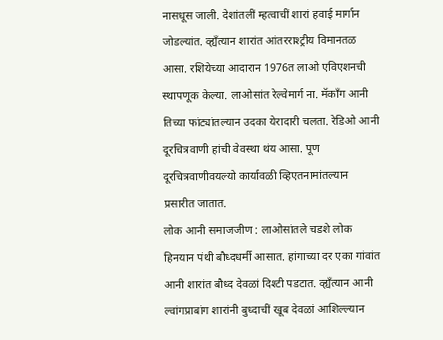नासधूस जाली. देशांतलीं म्हत्वाचीं शारां हवाई मार्गान जोडल्यांत. व्ह्यँत्यान शारांत आंतरराश्ट्रीय विमानतळ आसा. रशियेच्या आदारान 1976त लाओ एविएशनची स्थापणूक केल्या. लाओसांत रेल्वेमार्ग ना. मॅकाँग आनी तिच्या फांट्यांतल्यान उदका येरादारी चलता. रेडिओ आनी दूरचित्रवाणी हांची वेवस्था थंय आसा. पूण दूरचित्रवाणीवयल्यो कार्यावळी व्हिएतनामांतल्यान प्रसारीत जातात.
लोक आनी समाजजीण : लाओसांतले चडशे लोक हिनयान पंथी बौध्दधर्मी आसात. हांगाच्या दर एका गांवांत आनी शारांत बौध्द देवळां दिश्टी पडटात. व्ह्यँत्यान आनी ल्वांगप्राबांग शारांनी बुध्दाचीं खूब देवळां आशिल्ल्यान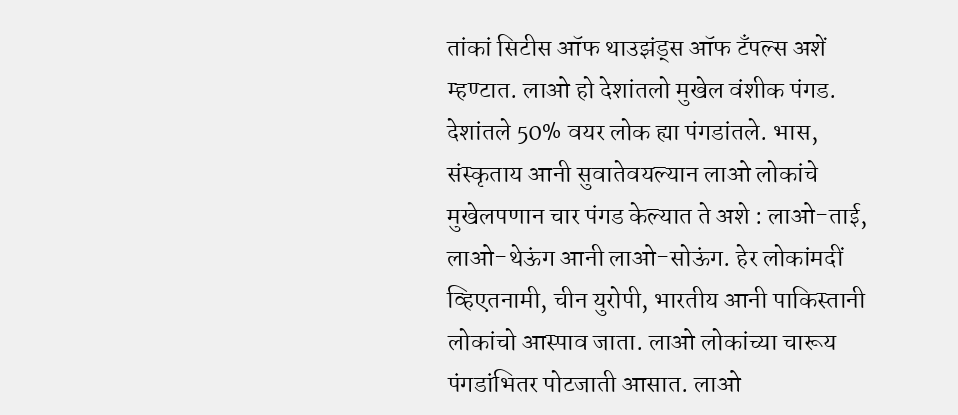तांकां सिटीस ऑफ थाउझंड्स ऑफ टँपल्स अशें म्हण्टात. लाओ हो देशांतलो मुखेल वंशीक पंगड. देशांतले 50% वयर लोक ह्या पंगडांतले. भास, संस्कृताय आनी सुवातेवयल्यान लाओ लोकांचे मुखेलपणान चार पंगड केल्यात ते अशे : लाओ-ताई, लाओ-थेऊंग आनी लाओ-सोऊंग. हेर लोकांमदीं व्हिएतनामी, चीन युरोपी, भारतीय आनी पाकिस्तानी लोकांचो आस्पाव जाता. लाओ लोकांच्या चारूय पंगडांभितर पोटजाती आसात. लाओ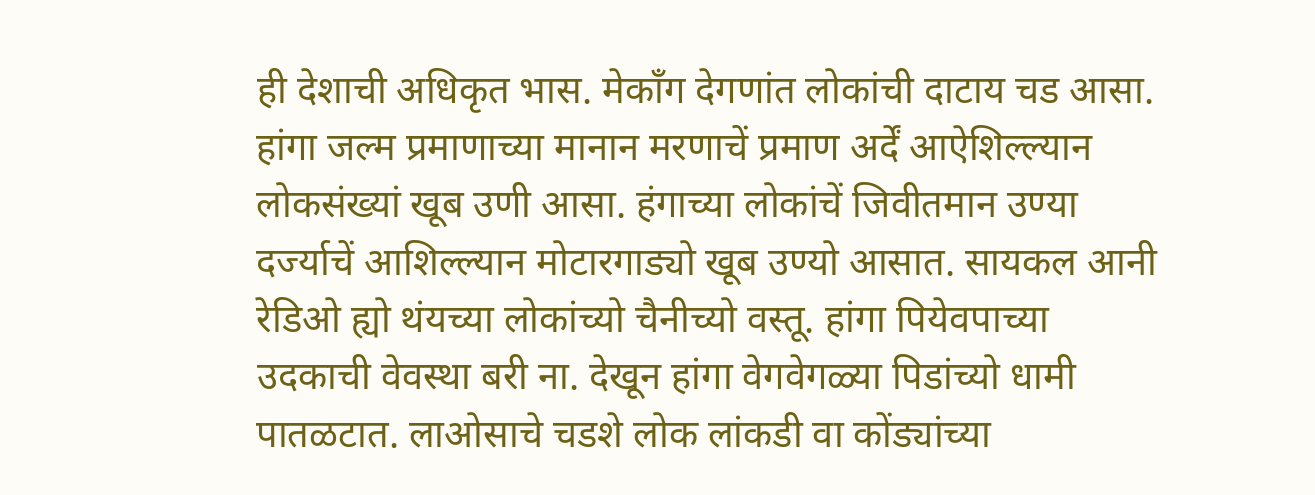ही देशाची अधिकृत भास. मेकाँग देगणांत लोकांची दाटाय चड आसा. हांगा जल्म प्रमाणाच्या मानान मरणाचें प्रमाण अर्दें आऐशिल्ल्यान लोकसंख्यां खूब उणी आसा. हंगाच्या लोकांचें जिवीतमान उण्या दर्ज्याचें आशिल्ल्यान मोटारगाड्यो खूब उण्यो आसात. सायकल आनी रेडिओ ह्यो थंयच्या लोकांच्यो चैनीच्यो वस्तू. हांगा पियेवपाच्या उदकाची वेवस्था बरी ना. देखून हांगा वेगवेगळ्या पिडांच्यो धामी पातळटात. लाओसाचे चडशे लोक लांकडी वा कोंड्यांच्या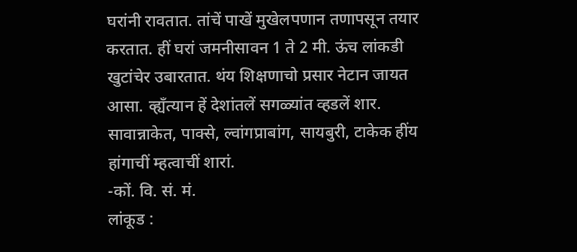घरांनी रावतात. तांचें पाखें मुखेलपणान तणापसून तयार करतात. हीं घरां जमनीसावन 1 ते 2 मी. ऊंच लांकडी खुटांचेर उबारतात. थंय शिक्षणाचो प्रसार नेटान जायत आसा. व्ह्यँत्यान हें देशांतलें सगळ्यांत व्हडलें शार. सावान्नाकेत, पाक्से, ल्वांगप्राबांग, सायबुरी, टाकेक हींय हांगाचीं म्हत्वाचीं शारां.
-कों. वि. सं. मं.
लांकूड :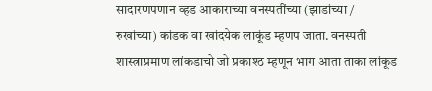सादारणपणान व्हड आकाराच्या वनस्पतींच्या (झाडांच्या / रुखांच्या) कांडक वा खांदयेक लाकूंड म्हणप जाता. वनस्पती शास्त्राप्रमाण लांकडाचो जो प्रकाश्ठ म्हणून भाग आता ताका लांकूड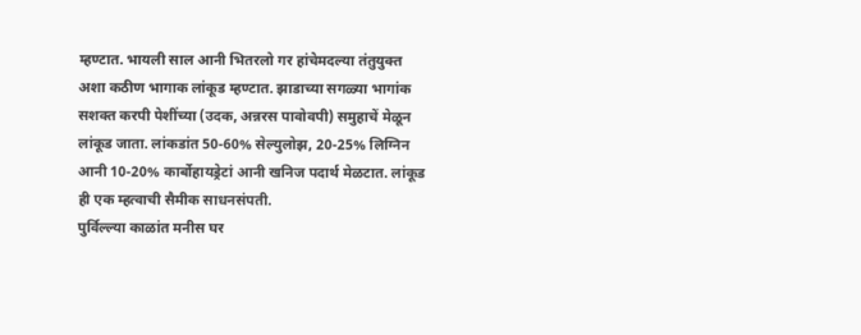म्हण्टात. भायली साल आनी भितरलो गर हांचेमदल्या तंतुयुक्त अशा कठीण भागाक लांकूड म्हण्टात. झाडाच्या सगळ्या भागांक सशक्त करपी पेशींच्या (उदक, अन्नरस पावोवपी) समुहाचें मेळून लांकूड जाता. लांकडांत 50-60% सेल्युलोझ, 20-25% लिग्निन आनी 10-20% कार्बोहायड्रेटां आनी खनिज पदार्थ मेळटात. लांकूड ही एक म्हत्वाची सैमीक साधनसंपती.
पुर्विल्ल्या काळांत मनीस घर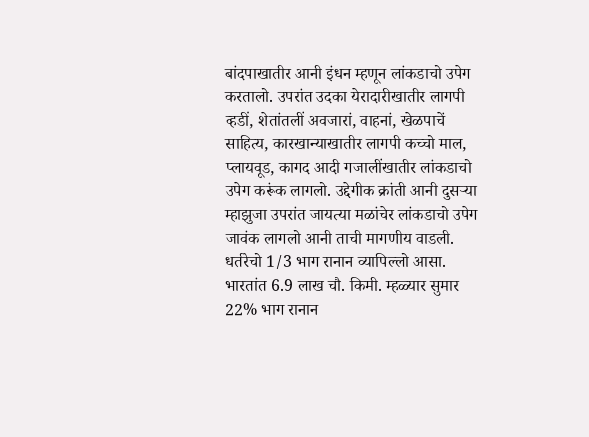बांदपाखातीर आनी इंधन म्हणून लांकडाचो उपेग करतालो. उपरांत उदका येरादारीखातीर लागपी व्हडीं, शेतांतलीं अवजारां, वाहनां, खेळपाचें साहित्य, कारखान्याखातीर लागपी कच्चो माल, प्लायवूड, कागद आदी गजालींखातीर लांकडाचो उपेग करूंक लागलो. उद्देगीक क्रांती आनी दुसऱ्या म्हाझुजा उपरांत जायत्या मळांचेर लांकडाचो उपेग जावंक लागलो आनी ताची मागणीय वाडली.
धर्तरेचो 1/3 भाग रानान व्यापिल्लो आसा. भारतांत 6.9 लाख चौ. किमी. म्हळ्यार सुमार 22% भाग रानान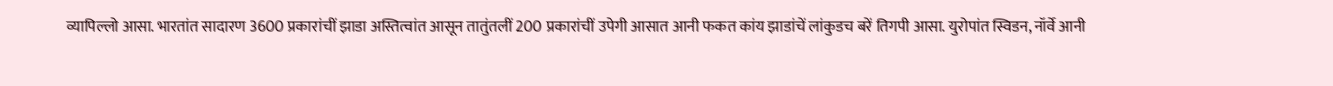व्यापिल्लो आसा. भारतांत सादारण 3600 प्रकारांचीं झाडा अस्तित्वांत आसून तातुंतलीं 200 प्रकारांचीं उपेगी आसात आनी फकत कांय झाडांचें लांकुडच बरें तिगपी आसा. युरोपांत स्विडन, नॉर्वे आनी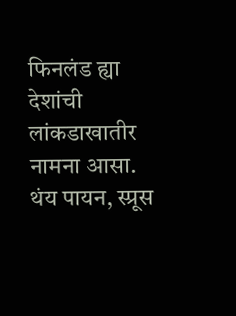फिनलंड ह्या देशांची लांकडाखातीर नामना आसा. थंय पायन, स्प्रूस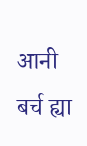आनी बर्च ह्या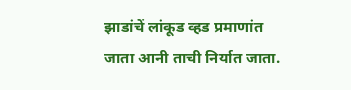झाडांचें लांकूड व्हड प्रमाणांत जाता आनी ताची निर्यात जाता.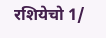रशियेचो 1/